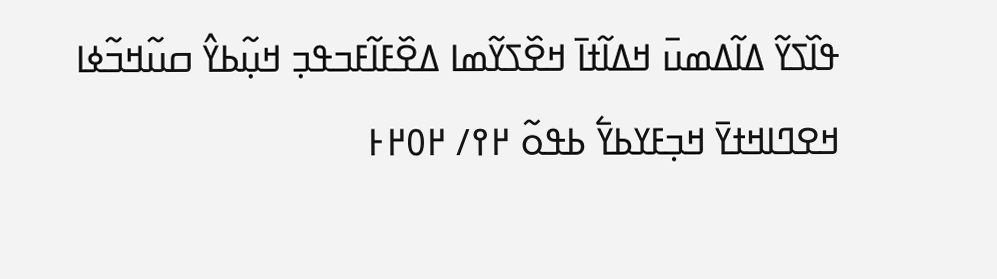ߟߊ߰ߖߌ߬ ߡߊ߬ߡߘߎ߫ ߞߡߊ߬ߙߊ߫ ߞߐ߰ߖߌ߬ߘߊ ߡߐ߰ߓߊ߬ߓߏߟߏ߲ ߞߎ߲߬ߕߌ߮ ߛߎ߬ߞߏ߬ߦߊ
ߞߐߣߊߞߙߌ߫ ߞߏ߲ߓߌߕߌ߱ ߕߟߋ߬ ߂߉/ ߂߀߂߅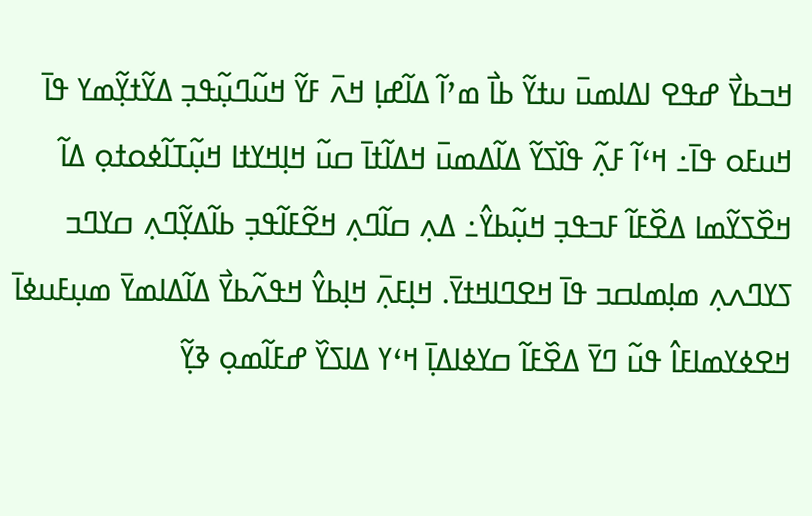ߞߏߕߌ߯ ߝߟߐ ߊߡߊߘߎ߫ ߎߙߌ߬ ߕߊ߯ ߘߴߊ߬ ߡߊ߬ߝߊ߲ ߞߍ߫ ߓߌ߬ ߞߎ߬ߣߎ߲߬ߟߏ߲ ߡߌ߬ߙߌ߲߬ߘߌ ߟߊ߫ ߞߎߓߋ ߟߊ߫߸ ߞߵߊ߬ ߓߍ߲߬ ߟߊ߰ߖߌ߬ ߡߊ߬ߡߘߎ߫ ߞߡߊ߬ߙߊ߫ ߛߎ߬ ߞߊ߲ߞߌߙߊ ߞߎ߲߬ߠߊ߬ߦߋߙߋ߲ ߡߊ߬ ߞߐ߰ߖߌ߬ߘߊ ߡߐ߰ߓߊ߬ ߓߏߟߏ߲ ߞߎ߲߬ߕߌ߮߸ ߡߍ߲ ߛߊ߬ߣߍ߲ ߞߐ߬ߓߊ߬ߟߏ߲ ߕߊ߬ߡߌ߲߬ߣߍ߲ ߛߌߣߏ ߖߌߣߍߍ߲ ߘߊ߲ߘߊߛߏ ߟߊ߫ ߞߐߣߊߞߙߌ߫. ߞߊ߲ߓߍ߲߫ ߞߊ߲ߕߌ߮ ߞߟߍ߬ߕߌ߯ ߡߊ߬ߡߊߘߌ߫ ߘߎ߲ߓߎߦߊ߫ ߞߐߦߌߘߊߓߊ߮ ߟߎ߬ ߣߌ߫ ߡߐ߰ߓߊ߬ ߛߌߦߊߡߊ߲߫ ߞߵߌ ߡߊߖߌ߰ ߝߓߊ߬ߘߋ߲ ߢߌ߲߬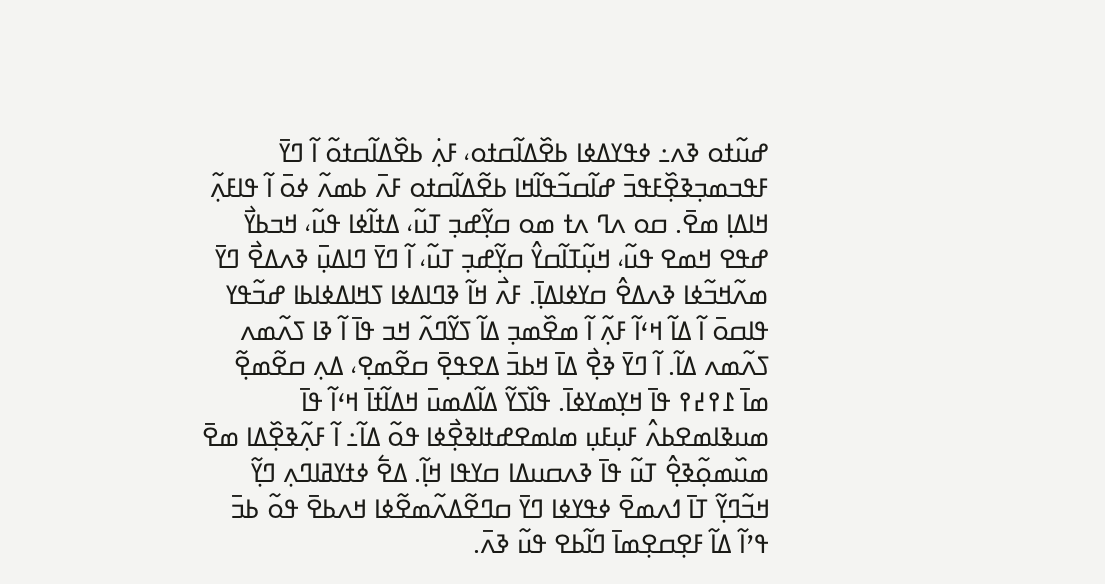ߝߎ߬ߙߋ ߢߍ߸ ߦߟߌߡߦߊ ߕߐ߰ߡߊ߬ߛߙߋ، ߓߍ߲߭ ߕߐ߰ߡߊ߬ߛߙߋ߬ ߊ߬ ߣߌ߫ ߓߟߏߘߏ߲ߢߐ߲߰ߓߟߏ߫ ߝߊ߬ߛߏ߬ߟߊ߬ߞߊ ߕߐ߬ߡߊ߬ߛߙߋ ߓߍ߫ ߕߘߍ߬ ߦߋ߫ ߊ߬ ߟߊߓߍ߲߬ ߞߊߡߊ߲ ߘߐ߫. ߛߋ ߍߣ ߍߙ ߘߋ ߛߌ߲߬ߝߏ߲ ߠߎ߬، ߡߙߊ߬ߦߊ ߟߎ߬، ߞߏߕߌ߯ ߝߟߐ ߞߘߐ ߟߎ߬، ߞߎ߲߬ߠߊ߬ߛߌ߮ ߛߌ߲߬ߝߏ߲ ߠߎ߬، ߊ߬ ߣߌ߫ ߣߊߡߎ߲߫ ߢߍߡߐ߯ ߣߌ߫ ߘߍ߬ߞߏ߬ߦߊ ߢߍߡߐ߮ ߛߌߦߊߡߊ߲߫. ߓߍ߯ ߞߊ߬ ߢߣߊߡߦߊ ߖߞߊߡߦߊߕߊ ߝߏ߬ߟߌ ߟߊߛߋ߫ ߊ߬ ߡߊ߬ ߞߵߊ߬ ߓߍ߲߬ ߊ߬ ߘߐ߰ߘߏ߲ ߡߊ߬ ߖߌ߬ߣߍ߬ ߞߏ ߟߊ߫ ߊ߬ ߢߊ ߖߍ߬ߘߍ ߖߍ߬ߘߍ ߡߊ߬. ߊ߬ ߣߌ߫ ߢߐ߲߯ ߡߊ߫ ߞߕߏ߫ ߡߐߟߐ߲߫ ߛߐ߬ߘߐ߲، ߡߍ߲ ߛߐ߬ߘߐ߲߬ ߘߊ߫ ߁߉߄߉ ߟߊ߫ ߞߌ߲ߘߌߦߊ߫. ߟߊ߰ߖߌ߬ ߡߊ߬ߡߘߎ߫ ߞߡߊ߬ߙߊ߫ ߞߵߊ߬ ߟߊ߫ ߘߎߢߊߘߐߕߍ߮ ߓߎ߲ߓߎ߲ ߘߊߘߐߝߙߊߢߐ߲߯ߦߊ ߟߋ߬ ߡߊ߬߸ ߊ߬ ߓߍ߲߬ߢߐ߲߰ߡߊ ߘߐ߫ ߘߎ߰ߘߋ߲߬ߢߐ߲߮ ߠߎ߬ ߟߊ߫ ߢߍߛߎߡߊ ߛߌߟߊ ߞߊ߲߬. ߡߐ߱ ߦߙߌߥߊߣߍ߲ ߣߌ߲߬ ߞߏ߬ߣߌ߲߬ ߠߊ߫ ߗߍߘߐ߫ ߦߟߌߦߊ ߣߌ߫ ߛߣߐ߬ߡߍ߬ߘߐ߬ߦߊ ߞߍߕߐ߫ ߟߋ߬ ߕߏ߫ ߟߴߊ߬ ߡߊ߬ ߓߐ߲ߛߐ߲ߘߊ߫ ߣߊ߬ߕߐ ߟߎ߬ ߢߍ߫.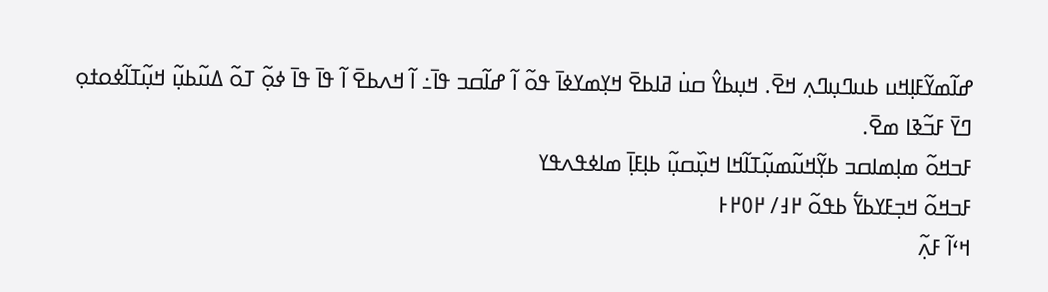ߝߊ߬ߘߌ߬ߓߊ߲ߞߎ ߕߎߣߎ߲ߣߍ߲ ߞߐ߫. ߞߎ߲ߕߌ߮ ߛߎ߭ ߥߊߕߐ߫ ߞߌ߲ߘߌߦߊ߫ ߟߋ߬ ߊ߬ ߝߊ߬ߛߏ ߟߊ߫߸ ߊ߬ ߞߍߕߐ߫ ߊ߬ ߟߊ߫ ߟߊ߫ ߦߋ߲߬ ߠߋ߬ ߡߎ߬ߕߎ߲߬ ߞߎ߲߬ߠߊ߬ߦߋߙߋ߲ ߣߌ߫ ߓߏ߬ߢߊ ߘߐ߫.
ߓߏߞߋ߬ ߘߊ߲ߘߊߛߏ ߕߌ߲߬ߞߎ߬ߘߎ߲߬ߠߊ߬ߞߊ ߞߎ߲߰ߛߎ߲߬ ߕߊ߲ߓߊ߲߫ ߘߊߦߟߍߟߌ
ߓߏߞߋ߬ ߞߏ߲ߓߌߕߌ߱ ߕߟߋ߬ ߂߃/ ߂߀߂߅
ߞߵߊ߬ ߓߍ߲߬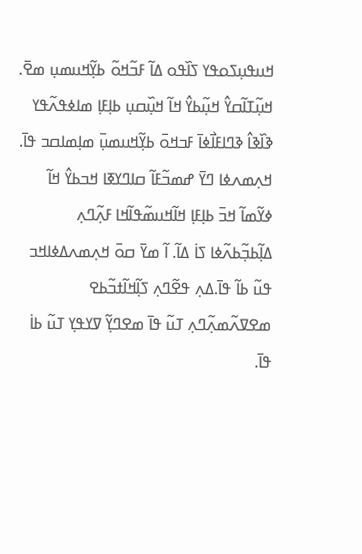ߞߎߟߎ߲ߖߋߟߌ ߖߊ߰ߟߋ ߡߊ߬ ߓߏ߬ߞߋ߬ ߕߌ߲߬ߞߎߘߎ߲ ߘߐ߫. ߞߎ߲߬ߠߊ߬ߛߌ߮ ߞߎ߲߬ߕߌ߮ ߞߊ߬ ߞߎ߲߰ߛߎ߲ ߕߊ߲ߓߊ߲ ߘߊߦߟߍ߬ߟߌ ߢߊ߰ߢߊ߮ ߢߣߊߓߊ߯ߦߊ߫ ߓߏߞߋ߫ ߕߌ߲߬ߞߎߘߎ߲߫ ߘߊ߲ߘߊߛߏ ߟߊ߫. ߞߍ߲ߘߍߦߊ ߣߌ߫ ߝߘߏ߬ߓߊ߬ ߛߊߣߌߧߊ ߞߏߕߌ߮ ߞߊ߬ ߦߌ߬ߘߊ߬ ߞߏ߫ ߕߊ߲ߓߊ߲ ߞߊ߬ߞߎߘ߬ߟߊ߬ߞߊ ߓߍ߲߬ߣߍ߲ ߡߊ߲߬ߕߏ߲߬ߕߍ߬ߦߊ ߖߊ߭ ߡߊ߬. ߊ߬ ߘߌ߫ ߛߋ߫ ߞߍ߲ߘߍߡߦߊߞߏ ߟߎ߬ ߕߊ߬ ߟߊ߫.ߡߍ߲ ߟߐ߬ߣߍ߲ ߖߊ߲߬ߞߊ߬ߙߏ߬ߕߐ ߘߐߜߍ߬ߘߍ߲߬ߣߍ߲ ߠߎ߬ ߟߊ߫ ߘߐߣߌ߲߬ ߜߌߟߌ߲ ߠߎ߬ ߕߊ߭ ߟߊ߫.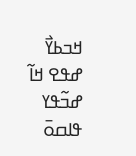ߞߏߕߌ߯ ߝߟߐ ߞߊ߬ ߝߏ߬ߟߌ ߟߊߛߋ߫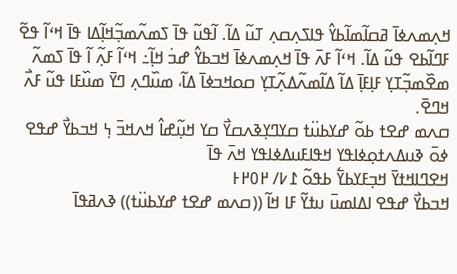ߞߍ߲ߘߍߦߊ߫ ߥߛߊ߬ߘߊ߬ߕߌ߮ ߟߊߖߍ߲ߛߍ߲ ߠߎ߬ ߡߊ߬. ߊ߬ߟߎ߬ ߟߊ߫ ߖߘߍ߬ߘߏ߲߬ߞߊ߲߬ߡߊ ߟߊ߫ ߞߵߊ߬ ߟߐ߬ ߓߣߊ߬ߕߐ ߟߎ߬ ߡߊ߬. ߞߵߊ߬ ߓߍ߫ ߟߊ߫ ߞߍ߲ߘߍߦߊ߫ ߞߏߕߌ߮ ߝߏ߭ ߞߊ߲߬߸ ߞߵߊ߬ ߓߍ߲߬ ߊ߬ ߟߊ߫ ߖߘߍ߬ ߘߐ߰ߘߏ߲߬ߠߌ߲ ߓߊ߲ߓߊ߲߫ ߡߊ߬ ߡߊ߬ߘߍ߬ߡߍ߲߬ߠߌ߲ ߛߋߞߏߦߊ߫ ߡߊ߬، ߘߎ߰ߣߍ߲ ߣߌ߫ ߘߎ߰ߓߊ ߟߎ߬ ߓߍ߯ ߞߣߐ߫.
ߛߍߘ ߝߐߙ ߕߋ߬ ߝߌߕߎ߳ߙ ߛߌߣߌ߲ߢߍߛߌ߯ ߛߌ ߞߎ߲߬ߝߊ߮ ߞߍߞߏ߫ ߆߲ ߞߏߕߌ߯ ߝߟߐ ߦߋ߫ ߢߎߡߍߙߋ߲ߦߊߟߌ ߞߟߊߓߎߡߦߊߟߌ ߞߍ߫ ߟߊ߫
ߞߐߣߊߞߙߌ߫ ߞߏ߲ߓߌߕߌ߱ ߕߟߋ߬ ߁߇/ ߂߀߂߅
ߞߏߕߌ߯ ߝߟߐ ߊߡߊߘߎ߫ ߎߙߌ߬ ߓߊ ߞߊ߬ ((ߛߍߘ ߝߐߙ ߝߌߕߎ߳ߙ)) ߢߍߥߟߊ߫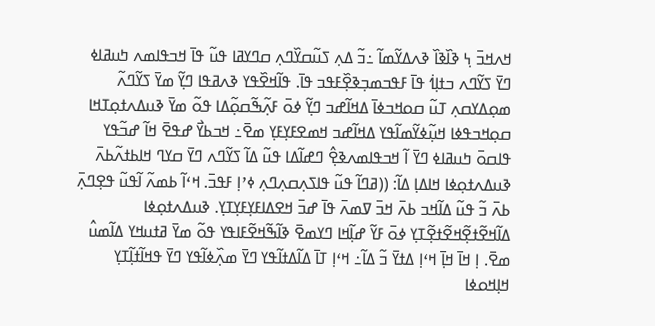ߞߍߞߏ߫ ߆߲ ߢߊ߰ߢߊ߰ ߢߍߡߌ߬ߘߊ߬ ߸ߏ߬ ߡߍ߲ ߖߎ߬ߛߌ߰ߣߍ߲ ߛߣߌߥߊ ߟߎ߬ ߟߊ߫ ߞߏߟߊߘߍ ߤߎߥߊߦ ߣߌ߫ ߖߌ߬ߣߍ ߏߙߊ߲ߗ߭ ߟߊ߫ ߓߟߏߘߏ߲ߢߐ߲߰ߓߟߏ ߟߊ߫. ߟߊ߬ߞߐ߰ߟߌ ߢߍߥߟߊ ߣߌ߲߬ ߘߌ߫ ߖߌ߬ߣߍ߬ ߘߋ߲ߡߌߛߍ߲ ߠߎ߬ ߛߋߞߏߦߊ߫ ߡߞߊ߬ߝߏ ߣߌ߲߬ ߦߋ߫ ߓߍ߲߬ߒ߬ߛߋ߲߬ߡߊ ߟߋ߬ ߘߌ߫ ߢߎߡߍߙߋ߲ߠߞߊ ߛߋ߲ߞߏߟߦߊ ߞߎ߲߬ߦߌ߬ߘߊ߬ߟߌ ߡߞߊ߬ߝߏ ߞߘߐߓߌ߲ߓߌ߲ ߘߐ߫߸ ߞߏߕߌ߯ ߝߟߐ߫ ߞߊ߬ ߝߏ߬ߟߌ ߟߊߛߋ߫ ߤߎߥߊߦ ߣߌ߫ ߊ߬ ߞߏߟߊߘߍߢߐ߲߮ ߣߝߊ߬ߡߊ ߟߎ߬ ߡߊ߬ ߖߌ߬ߣߍ ߣߌ߫ ߛߌߣ ߞߊߕߙߍ߬ߕߍ߫ ߢߎߡߍߙߋ߲ߦߊ ߞߊߡߊ߲ ߡߊ߬: ((ߥߣߊ߬ ߟߎ߬ ߟߊߖߍ߲ߛߍ߲ߣߍ߲ ߦߴߊ߲ ߓߟߏ߫. ߞߵߊ߬ ߕߘߍ߬ ߊ߬ߟߎ߬ ߟߐ߲ߣߍ߲߫ ߕߍ߫ ߏ߬ ߟߎ߬ ߡߊ߬ߞߏ ߕߍ߫ ߞߏ߫ ߜߘߍ߫ ߟߊ߫ ߝߏ߫ ߞߐߡߊߓߌ߲ߓߌ߲ߠߌ߲. ߢߎߡߍߙߋ߲ߦߊ ߡߊ߬ߞߐ߬ߙߐ߲߬ߞߐ߬ߙߐ߲߬ߠߌ߲ ߦߋ߫ ߓߌ߬ ߝߊ߲߬ߞߊ ߣߌߘߐ߫ ߢߊ߬ߒ߬ߞߐ߬ߓߊߟߌ ߟߋ߬ ߘߌ߫ ߥߙߎߞߌ ߡߊ߬ߘߎ߮ ߘߐ߫. ߊ߲ ߞߊ߫ ߞߊ߲߫ ߞߵߊ߲ ߡߙߌ߫ ߏ߬ ߡߊ߬߸ ߞߵߊ߲ ߠߊ߫ ߡߊ߬ߡߙߊ߬ߟߌ ߣߌ߫ ߘߍ߲߰ߦߊ߬ߟߌ ߣߌ߫ ߟߞߊ߬ߙߊ߲߬ߠߌ߲ ߞߊ߲ߞߋߦߊ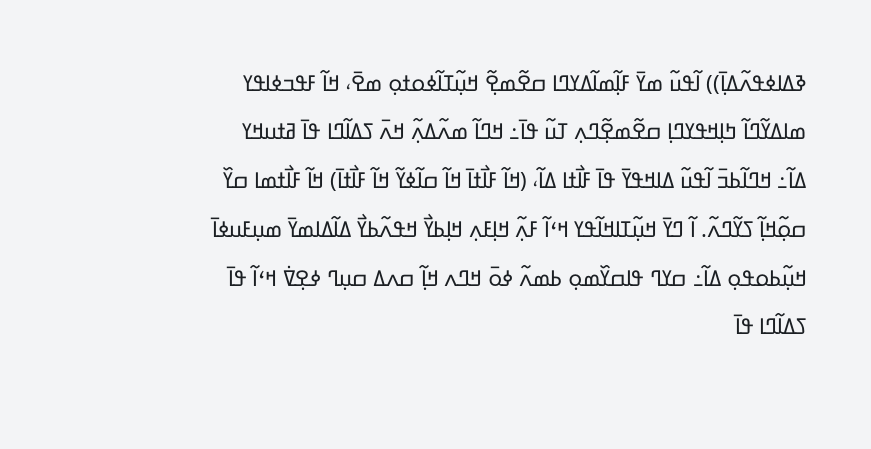ߢߡߊߦߟߍ߬ߡߊ߲߫)) ߊ߬ߟߎ߬ ߘߌ߫ ߓߊ߲߬ߘߊ߬ߡߌߣߊ ߛߐ߬ߘߐ߲߬ ߞߎ߲߬ߠߊ߬ߦߋߙߋ߲ ߘߐ߫، ߞߊ߬ ߓߟߏߦߊߟߌ ߘߊߡߌ߬ߣߊ߬ ߤߊ߲ߞߟߌߣߊ߲ ߛߐ߬ߘߐ߲߬ߣߍ߲ ߠߎ߬ ߟߊ߫߸ ߞߣߊ߬ ߘߍ߬ߡߍ߲߬ ߞߍ߫ ߖߡߊ߬ߣߊ ߟߊ߫ ߥߙߎߞߌ ߡߊ߬߸ ߞߣߊ߬ߕߏ߫ ߊ߬ߟߎ߬ ߡߊߞߟߌ߫ ߟߊ߫ ߓߊ߯ߙߊ ߡߊ߬، (ߞߊ߬ ߓߊ߯ߙߊ߫ ߞߊ߬ ߛߊ߬ߦߌ߬ ߞߊ߬ ߓߊ߯ߙߊ߫) ߞߊ߬ ߓߊ߯ߙߘߊ ߛߌ߰ ߛߋ߲߬ߞߊ߲߬ ߖߌ߬ߣߍ߬. ߊ߬ ߣߌ߫ ߞߎ߲߬ߠߊߞߊ߬ߟߌ ߞߵߊ߬ ߓߍ߲߬ ߞߊ߲ߓߍ߲ ߞߊ߲ߕߌ߯ ߞߟߍ߬ߕߌ߯ ߡߊ߬ߡߊߘߌ߫ ߘߎ߲ߓߎߦߊ߫ ߞߎ߲߬ߕߋߟߋ߲ ߡߊ߬߸ ߛߌߣ ߟߊߛߌ߰ߘߋ߲ ߕߘߍ߬ ߦߋ߫ ߞߣߍ ߞߊ߲߬ ߛߍߡ ߛߎ߲ߣ ߦߐ߲ߜ߭ ߞߵߊ߬ ߟߊ߫ ߖߡߊ߬ߣߊ ߟߊ߫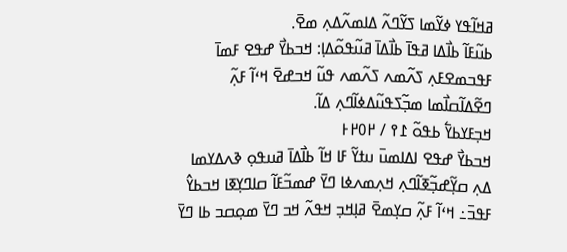ߥߞߊ߬ߟߌ ߦߌ߬ߘߊ ߖߌ߬ߣߍ߬ ߡߊߘߍ߬ߡߍ߲ ߘߐ߫.
ߕߎ߬ߓߊ߬ ߕߊ߯ߡߊ ߥߟߊ߫ ߕߊ߯ߡߊ߫ ߥߎ߬ߟߋ߬ߡߊ߲: ߞߏߕߌ߯ ߝߟߐ ߓߘߊ߫ ߓߟߏߘߐߓߍ߲ ߖߍ߬ߘߍ ߖߍ߬ߘߍ ߟߎ߬ ߞߏߝߐ߫ ߞߵߊ߬ ߓߍ߲߬ ߣߐ߬ߡߊ߬ߛߊ߯ߘߊ ߘߏ߲߬ߖߟߎ߬ߡߦߊ߬ߣߍ߲ ߡߊ߬.
ߞߏ߲ߓߌߕߌ߱ ߕߟߋ߬ ߁߉ / ߂߀߂߅
ߞߏߕߌ߯ ߝߟߐ ߊߡߊߘߎ߫ ߎߙߌ߬ ߓߊ ߞߊ߬ ߕߊ߯ߡߊ߫ ߥߎߟߋ߲ ߢߍߡߌߘߊ ߡߍ߲ ߛߌ߲߬ߝߏ߲߬ߧߊ߬ߣߍ߲ ߞߍ߲ߘߍߦߊ ߣߌ߫ ߝߘߏ߬ߓߊ߬ ߛߊߣߌ߲ߧߊ ߞߏߕߌ߮ ߓߟߏ߫߸ ߞߵߊ߬ ߓߍ߲߬ ߛߌ߲ߘߐ߫ ߥߊ߲ߞߏ߲ ߞߟߍ߬ ߞߏ ߣߌ߫ ߘߋ߲ߛߏ ߕߊ ߣߌ߫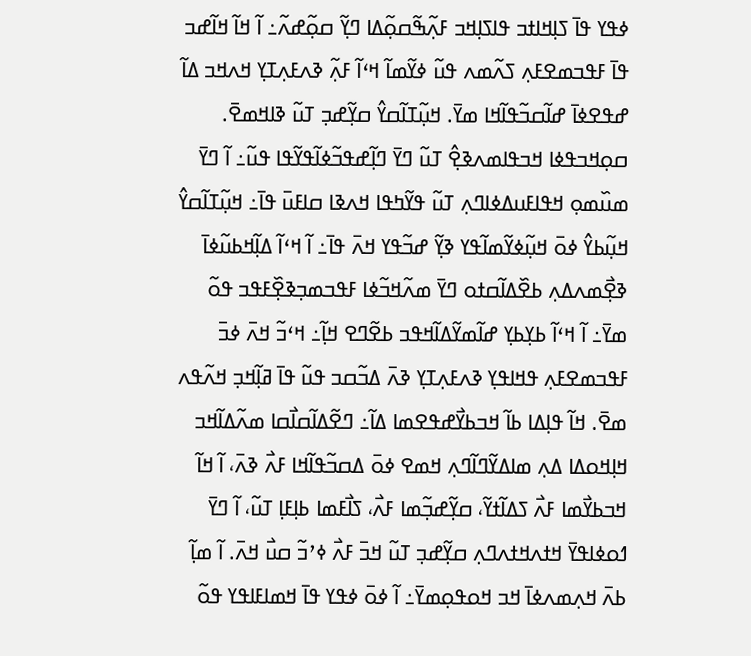ߦߟߌ ߟߊ߫ ߖߊ߲ߞߊߙߏ ߟߊߖߊ߲ߞߏ ߓߍ߲߬ߒ߬ߛߋ߲߬ߡߊ ߣߌ߲߬ ߛߋ߲߬ߝߍ߬߸ ߊ߬ ߞߊ߬ ߞߊ߬ߝߏ ߟߊ߫ ߓߟߏߘߐߓߍ߲ ߖߍ߬ߘߍ ߟߎ߬ ߦߌ߬ߘߊ߬ ߞߵߊ߬ ߓߍ߲߬ ߢߍߓߍ߲ߠߌ߲ ߞߍߞߏ ߡߊ߬ ߝߟߐߦߊ߫ ߝߊ߬ߛߏ߬ߟߊ߬ߞߊ ߘߌ߫. ߞߎ߲߬ߠߊ߬ߛߌ߮ ߛߌ߲߬ߝߏ߲ ߠߎ߬ ߢߊߞߘߐ߫. ߛߋ߲ߞߏߟߦߊ ߞߏߟߊߘߍߢߐ߲߮ ߠߎ߬ ߣߌ߫ ߣߊ߲߬ߝߟߏ߬ߦߊ߬ߟߌ߬ߟߊ ߟߎ߬߸ ߊ߬ ߣߌ߫ ߘߎ߰ߘߋ߲ ߞߟߊߓߎߡߦߊߣߍ߲ ߠߎ߬ ߟߌ߬ߤߟߊ ߞߍߢߊ ߛߊߓߎ߫ ߟߊ߫߸ ߞߎ߲߬ߠߊ߬ߛߌ߮ ߞߎ߲߬ߕߌ߮ ߦߋ߫ ߞߎ߲߬ߦߌ߬ߘߊ߬ߟߌ ߢߌ߲߬ ߝߏ߬ߟߌ ߞߍ߫ ߟߊ߫߸ ߊ߬ ߞߵߊ߬ ߡߊ߲߬ߞߕߎ߬ߦߊ߫ ߢߐ߲߯ߘߍߡߍ߲ ߕߐ߰ߡߊ߬ߛߙߋ ߣߌ߫ ߘߍ߬ߞߏ߬ߦߊ ߓߟߏߘߏ߲ߢߐ߲߰ߓߟߏ ߟߋ߬ ߘߌ߫߸ ߊ߬ ߞߵߊ߬ ߕߌ߲ߕߌ߲ ߝߊ߬ߘߌ߬ߡߊ߬ߞߟߏ ߕߐ߬ߣߐ ߞߊ߲߬߸ ߞߵߏ߬ ߞߍ߫ ߦߏ߫ ߓߟߏߘߐߓߍ߲ ߟߞߊߟߌ߲ ߢߍߓߍ߲ߠߌ߲ ߢߍ߫ ߡߏ߬ߛߏ ߟߎ߬ ߟߊ߫ ߥߊ߲߬ߞߏ߲ ߞߍ߬ߟߍ ߘߐ߫. ߞߊ߬ ߟߊ߲ߡߊ ߕߊ߬ ߞߏߕߌ߯ߝߟߐߘߊ ߡߊ߬߸ ߣߐ߬ߡߊ߬ߛߊ߯ߛߊ ߘߍ߬ߡߊ߬ߞߏ ߞߊ߲ߞߋߡߊ ߡߍ߲ ߘߊߡߌ߬ߣߊ߬ߣߍ߲ ߞߘߐ ߦߋ߫ ߡߛߏ߬ߟߊ߬ߞߊ ߓߍ߯ ߢߍ߫، ߊ߬ ߞߊ߬ ߞߏߕߌ߯ߘߊ ߓߍ߯ ߖߡߊ߬ߙߌ߬، ߛߌ߲߬ߝߏ߲߬ߘߊ ߓߍ߯، ߖߊ߯ߓߘߊ ߕߊ߲ߓߊ߲ ߠߎ߬، ߊ߬ ߣߌ߫ ߗߋߦߊߟߌ߫ ߞߙߍߞߙߍߣߍ߲ ߛߌ߲߬ߝߏ߲ ߠߎ߬ ߞߏ߫ ߓߍ߯ ߦߴߏ߬ ߛߎ߯ ߞߍ߫. ߊ߬ ߘߊ߲߬ ߕߍ߫ ߞߍ߲ߘߍߦߊ߫ ߞߏ ߞߋߟߋ߲ߘߌ߫߸ ߊ߬ ߦߋ߫ ߦߟߌ ߟߊ߫ ߞߘߊߓߊߟߌ ߟߋ߬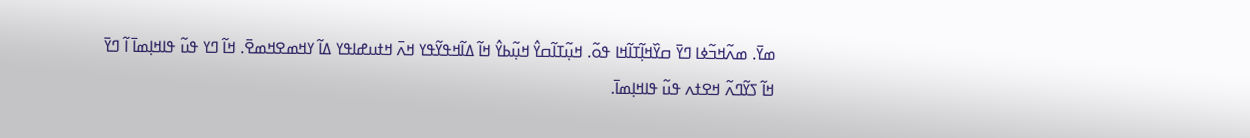ߘߌ߫. ߘߍ߬ߞߏ߬ߦߊ ߣߌ߫ ߛߌ߰ߞߊ߲߬ߠߊ߬ߞߊ ߟߋ߬. ߞߎ߲߬ߠߊ߬ߛߌ߮ ߞߎ߲߬ߕߌ߮ ߞߊ߬ ߡߊ߬ߞߟߌ߬ߟߌ ߞߍ߫ ߞߙߎߝߊߟߌ ߡߊ߬ ߌߞߘߐߞߘߐ߫. ߞߊ߬ ߣߌ ߟߎ߬ ߟߊߞߊ߲ߘߊ߫ ߊ߬ ߣߌ߫ ߞߊ߬ ߖߌ߬ߣߍ߬ ߞߐߙߍ ߟߎ߬ ߟߊߞߊ߲ߘߊ߫.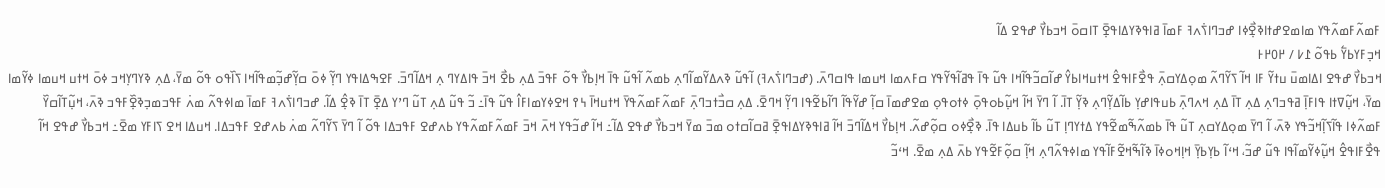ߓߘߍ߬ߓߘߍ߬ߟߌ ߘߊߘߐߝߙߊߢߐ߲߯ߦߊ ߝߏߣߊߖ߭ߍߔ ߓߘߊ߫ ߥߊߟߢߌߡߊߟߐ߲߫ ߠߊߛߋ߫ ߞߏߕߌ߯ ߝߟߐ ߡߊ߬
ߞߏ߲ߓߌߕߌ߱ ߕߟߋ߬ ߁߇ / ߂߀߂߅
ߞߏߕߌ߯ ߝߟߐ ߊߡߊߘߎ߫ ߎߙߌ߬ ߓߊ ߞߊ߬ ߖߌ߬ߣߍ߬ ߘߋ߲ߡߌߛߍ߲߫ ߟߐ߯ߓߊߟߐ߮ ߞߙߎߞߊߕߌ߮ ߝߊ߬ߛߏ߬ߟߊ߬ߞߊ ߟߎ߬ ߟߊ߫ ߟߥߊ߬ߟߌ߬ߟߌ ߛߓߍߘߊ ߞߎߘߊ ߟߊߛߣߍ߫. (ߝߏߣߊߖ߭ߍߔ) ߊ߬ߟߎ߬ ߢߍߡߌ߬ߘߊ߬ߣߍ߲ ߕߘߍ߬ ߊ߬ߟߎ߬ ߟߊ߫ ߞߊ߲ߕߌ߯ ߟߋ߬ ߓߟߏ߫ ߡߍ߲ ߕߐ߯ ߞߏ߫ ߟߊߡߌߣ ߍ߲ ߞߡߊ߬ߣߏ߫. ߓߐߒߡߊߟߌ ߣߌ߲߬ ߦߋ߫ ߛߌ߲߬ߝߏ߲߬ߘߟߊ߬ߞߊ ߖߊ߰ߟߋ ߟߋ߬ ߘߌ߫، ߡߍ߲ ߢߌߣߌ߲ߞߏ ߦߋ߫ ߞߙߎ ߞߎߘߊ ߦߌ߬ߘߊ ߘߌ߫، ߞߎ߲߬ߜߙߊ ߟߊߓߊ߲߫ ߥߟߏߣߍ߲ ߡߍ߲ ߠߊ߫ ߡߍ߲ ߞߍߣߍ߲߫ ߕߎߟߊߝߌ߲ ߕߊ߬ߡߌ߲߬ߣߍ߲ ߢߌ߲߬ ߠߊ߫. ߊ߬ ߣߌ߫ ߞߊ߬ ߞߎ߲߬ߕߋߟߋ߲߫ ߦߙߋߟߋ߲ ߘߐߝߘߊ߫ ߛߊ߲߬ ߝߌ߬ߟߊ߬ ߣߊ߬ߕߐ߬ߟߊ ߣߌ߲߬ ߞߣߐ߫. ߡߍ߲ ߛߏ߯ߙߏߣߍ߲߫ ߓߘߍ߬ߓߘߍ߬ߟߌ߫ ߞߙߎߞߊ߫ ߆߉ ߞߐߦߌߘߊߓߊ߮ ߟߎ߬ ߟߊ߫߸ ߏ߬ ߟߎ߬ ߡߍ߲ ߠߎ߬ ߣߴߌ ߡߐ߲߫ ߠߊ߫ ߢߐ߲߮ ߡߊ߬. ߝߏߣߊߖ߭ߍߔ ߓߘߊ߫ ߘߊߦߟߍ߬ ߘߍ߭ ߓߟߏߘߏ߲ߢߐ߲߰ߓߟߏ ߢߍ߫، ߞߎ߲߬ߠߊ߬ߛߌ߰ ߓߘߍ߬ߦߊ ߟߊ߬ߖߊ߲߬ߞߏ߬ߟߌ ߢߍ߫، ߊ߬ ߣߌ߫ ߘߋ߲ߡߌߛߍ߲ ߠߎ߬ ߟߊ߫ ߕߘߍ߬ߒ߬ߘߐ߬ߟߌ ߡߙߌߣߊ߲ ߠߎ߬ ߕߊ߬ ߕߎߡߊ ߟߊ߫. ߢߐ߲߯ߦߋ ߛߋ߲߬ߝߍ߬. ߞߊ߲ߕߌ߯ ߞߡߊ߬ߣߏ߫ ߞߊ߬ ߥߊߟߢߌߡߊߟߐ߲߫ ߥߛߊ߬ߛߙߋ ߘߏ߫ ߘߌ߫ ߞߏߕߌ߯ ߝߟߐ ߡߊ߬߸ ߞߊ߬ ߝߏ߬ߟߌ ߞߍ߫ ߞߏ߫ ߓߘߍ߬ߓߘߍ߬ߟߌ ߕߍߝߐ ߓߟߏߡߊ ߟߋ߬ ߊ߬ ߣߌ߫ ߖߌ߬ߣߍ߬ ߘߍ߭ ߕߍߝߐ ߓߟߏߡߊ. ߞߎߡߊ ߞߐ ߖߊߓߌ ߘߐ߫߸ ߞߏߕߌ߯ ߝߟߐ ߞߊ߬ ߟߐ߯ߓߊߟߐ߮ ߞߎ߲߬ߦߌ߬ߘߊ߬ߟߊ ߟߎ߬ ߝߏ߬، ߞߵߊ߬ ߕߌ߲ߕߌ߲߫ ߞߊ߲ߞߋߦߊ߫ ߢߊ߬ߒ߬ߞߐ߬ߓߊ߬ߟߌ ߘߊߦߟߍ߬ߣߍ߲ ߞߊ߲߬ ߛߋ߲߬ߓߐ߬ߟߌ ߕߍ߫ ߡߍ߲ ߘߐ߫. ߞߵߏ߬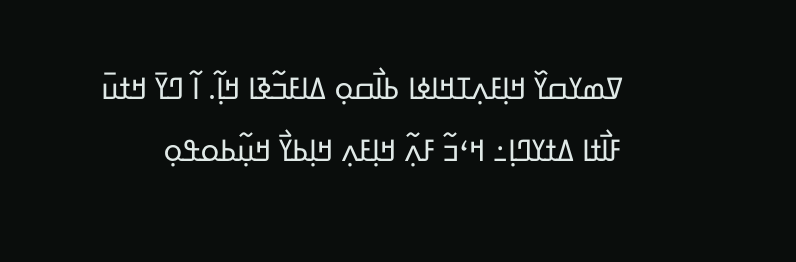ߜߘߌߛߌ߰ ߞߊ߲ߓߍ߲ߠߞߊߦߊ ߕߊ߯ߛߋ߲ ߡߊߓߏ߬ߢߊ ߞߊ߲߬. ߊ߬ ߣߌ߫ ߞߙߎ߫ ߓߊ߯ߙߊ ߡߙߌߣߊ߲߸ ߞߵߏ߬ ߓߍ߲߬ ߞߊ߲ߓߍ߲ ߞߊ߲ߕߌ߯ ߞߎ߲߬ߕߋߟߋ߲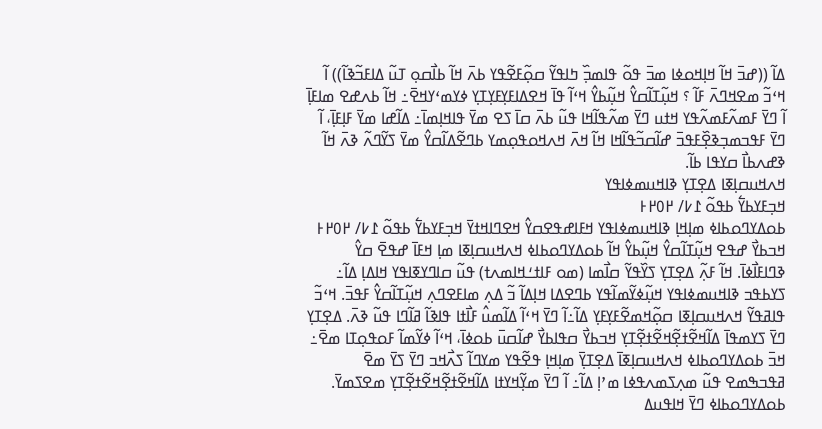ߡߊ߬ ((ߝߏ߫ ߞߊ߬ ߞߊ߲ߞߋߦߊ ߘߏ߫ ߟߋ߬ ߟߊߘߏ߲߰ ߤߊߟߌ߬ ߛߋ߲߬ߓߐ߬ߟߌ ߕߍ߫ ߞߊ߬ ߕߊ߯ߛߋ߲ ߠߎ߬ ߡߊߓߏ߬ߢߊ߬)) ߊ߬ ߞߵߏ߬ ߘߐߞߣߍ߫ ߓߊ߬ ؟ ߞߎ߲߬ߠߊ߬ߛߌ߮ ߞߎ߲߬ߕߌ߮ ߞߵߊ߬ ߟߊ߫ ߞߐߡߊߓߌ߲ߓߌ߲ߠߌ߲ ߦߌߘߵߌߞߐ߫߸ ߞߊ߬ ߕߍߝߐ ߘߊߓߊ߲߫ ߊ߬ ߣߌ߫ ߓߘߍ߬ߓߘߍ߬ߟߌ ߞߙߎ ߣߌ߫ ߘߍ߬ߟߊ߬ߞߊ ߟߎ߬ ߕߍ߫ ߛߊ߫ ߖߐ ߘߌ߫ ߟߊߞߊ߲ߘߊ߫߸ ߡߊ߬ߝߊ ߘߌ߫ ߓߊ߲ߓߊ߲߫، ߊ߬ ߣߌ߫ ߓߟߏߘߏ߲ߢߐ߲߰ߓߟߏ߫ ߝߊ߬ߛߏ߬ߟߊ߬ߞߊ ߞߊ߬ ߞߍ߫ ߞߍߞߋߟߋ߲ߘߌ ߕߣߐ߬ߡߊ߬ߛߌ߮ ߘߌ߫ ߖߌ߬ߣߍ߬ ߢߍ߫ ߞߊ߬ ߢߝߍߕߊ߯ ߛߌߟߊ ߕߊ߬.
ߞߍߞߎߛߊ߲ߧߊ ߡߐ߲ߠߌ߲ ߢߊߞߎߘߦߊߟߌ
ߞߏ߲ߓߌߕߌ߱ ߕߟߋ߬ ߁߇/ ߂߀߂߅
ߕߋߡߌߣߋߕߊߦ ߘߊ߲ߞߊ߲ ߢߊߞߎߘߦߊߟߌ ߞߓߊߝߟߐߛߌ߮ ߞߐߣߊߞߙߌ߫ ߞߏ߲ߓߌߕߌ߱ ߕߟߋ߬ ߁߇/ ߂߀߂߅ ߞߏߕߌ߯ ߝߟߐ ߞߎ߲߬ߠߊ߬ߛߌ߮ ߞߎ߲߬ߕߌ߮ ߞߊ߬ ߕߋߡߌߣߋߕߊߦ ߞߍߞߎߛߊ߲ߧߊ ߘߊ߲ ߞߓߊ߫ ߝߟߐ߫ ߛߌ߮ ߢߣߊߓߊ߯ߦߊ߫. ߞߊ߬ ߓߍ߲߬ ߡߐ߲ߠߌ߲ ߖߌ߰ߟߌ߬ ߛߊ߯ߘߊ (ߘߋ ߓߊߙߑߞߊߘߍߙ) ߟߎ߬ ߛߊߣߌߧߊߟߌ ߞߊߡߊ߲ ߡߊ߬߸ ߖߌߕߟߏ ߢߊߞߎߘߦߊߟߌ ߞߎ߲߬ߦߌ߬ߘߊ߬ߟߌ ߕߣߐߡߊ ߞߊ߲ߡߊ߬ ߏ߬ ߡߍ߲ ߘߊߓߐߣߍ߲ ߞߎ߲߬ߠߊ߬ߛߌ߮ ߓߟߏ߫. ߞߵߏ߬ ߟߊߥߟߌ߬ ߞߍߞߎߛߊ߲ߧߊ ߛߋ߲߬ߞߘߐ߬ߓߌ߲ߓߌ߲ ߡߊ߬߸ߊ߬ ߣߌ߫ ߞߵߊ߬ ߡߊ߬ߘߎ߮ ߓߊ߯ߙߊ ߟߊߢߊ߬ ߥߊ߬ߣߊ ߟߎ߬ ߢߍ߫. ߡߐ߲ߠߌ߲ ߣߌ߫ ߖߌߘߟߊ߫ ߡߊ߬ߞߐ߬ߙߐ߲߬ߞߐ߬ߙߐ߲߬ߠߌ߲ ߞߏߕߌ߯ ߛߟߊߕߌ߯ ߝߊ߬ߛߎ߫ ߕߋߦߊ߫، ߞߵߊ߬ ߦߌ߬ߘߊ߬ ߓߋߟߋ߲ߠߊ ߘߐ߫߸ ߞߏ߫ ߕߋߡߌߣߋߕߊߦ ߞߍߞߎߛߊ߲ߧߊ߫ ߡߐ߲ߠߌ߲߫ ߘߊ߲ߞߊ߲ ߟߐ߬ߟߌ ߘߌߣߊ߬ ߖߍ߯ߞߏ ߣߌ߫ ߖߌ߫ ߘߐ߫ ߥߟߏߒߘߐ ߟߎ߬ ߘߍ߲ߖߘߍߟߦߊ ߘߴߊ߲ ߡߊ߬߸ ߊ߬ ߣߌ߫ ߘߌ߲߬ߞߌߙߊ ߡߊ߬ߞߐ߬ߙߐ߲߬ߞߐ߬ߙߐ߲߬ߠߌ߲ ߘߐߖߘߌ߫. ߕߋߡߌߣߋߕߊߦ ߣߌ߫ ߞߊߟߎߡ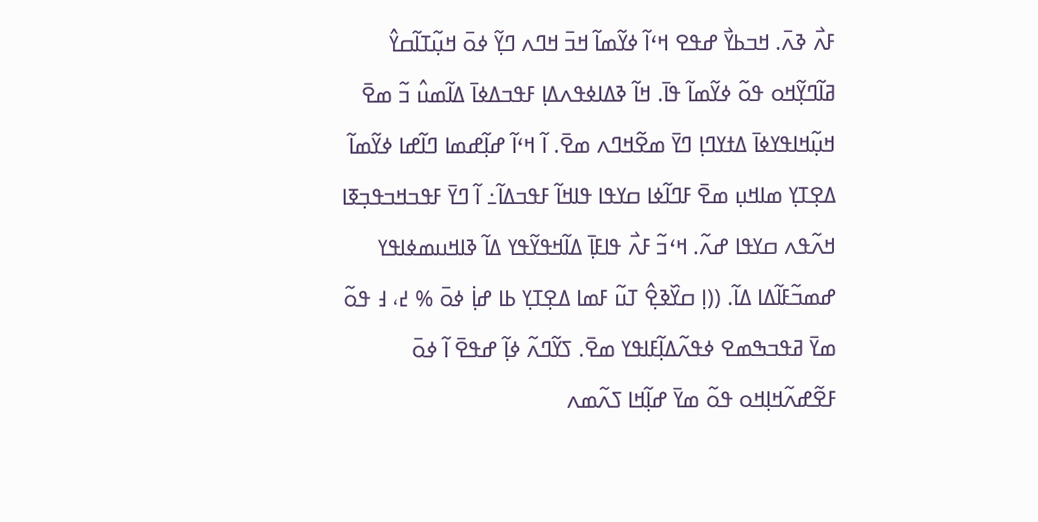ߓߍ߯ ߢߍ߫. ߞߏߕߌ߯ ߝߟߐ ߞߵߊ߬ ߦߌ߬ߘߊ߬ ߞߏ߫ ߞߣߍ ߣߌ߲߬ ߦߋ߫ ߞߎ߲߬ߠߊ߬ߛߌ߮ ߥߊ߬ߣߌ߲߬ߞߋ ߟߋ߬ ߦߌ߬ߘߊ߬ ߟߊ߫. ߞߊ߬ ߢߡߊߦߟߍߡߊ߲ ߓߟߏߡߦߊ߫ ߡߊ߬ߘߎ߮ ߏ߬ ߘߐ߫ ߞߎ߲߬ߞߊߟߌߦߊ߫ ߡߙߌߣߊ߲ ߣߌ߫ ߘߐ߬ߞߣߍ ߘߐ߫. ߊ߬ ߞߵߊ߬ ߝߊ߲߬ߝߘߊ ߣߊ߬ߝߊ ߦߌ߬ߘߊ߬ ߡߐ߲ߠߌ߲ ߘߊߞߎ߲ ߘߐ߫ ߓߣߊ߬ߦߊ ߛߌߟߊ ߟߊߞߊ߬ ߓߟߏߡߊ߬߸ ߊ߬ ߣߌ߫ ߓߟߏߞߏߟߏ߲ߧߊ ߞߍ߬ߟߍ ߛߌߟߊ ߝߍ߬. ߞߵߏ߬ ߓߍ߯ ߟߊߓߊ߲߫ ߡߊ߬ߞߟߌ߬ߟߌ ߡߊ߬ ߢߊߞߎߘߦߊߟߌ ߝߘߏ߬ߓߊ߬ߡߊ ߡߊ߬. ((ߊ߲ ߛߌ߰ߢߐ߲߮ ߠߎ߬ ߓߘߊ ߡߐ߲ߠߌ߲ ߕߊ ߝߊ߲߭ ߦߋ߫ % ߄، ߃ ߟߋ߬ ߘߌ߫ ߥߟߏߒߘߐ ߦߟߍ߬ߡߊ߲߬ߓߊߟߌ ߘߐ߫. ߖߌ߬ߣߍ߬ ߦߊ߲߬ ߝߟߐ߫ ߊ߬ ߦߋ߫ ߓߐ߬ߝߍ߬ߞߊ߲ߞߋ ߟߋ߬ ߘߌ߫ ߝߊ߲߬ߞߊ ߖߍ߬ߘߍ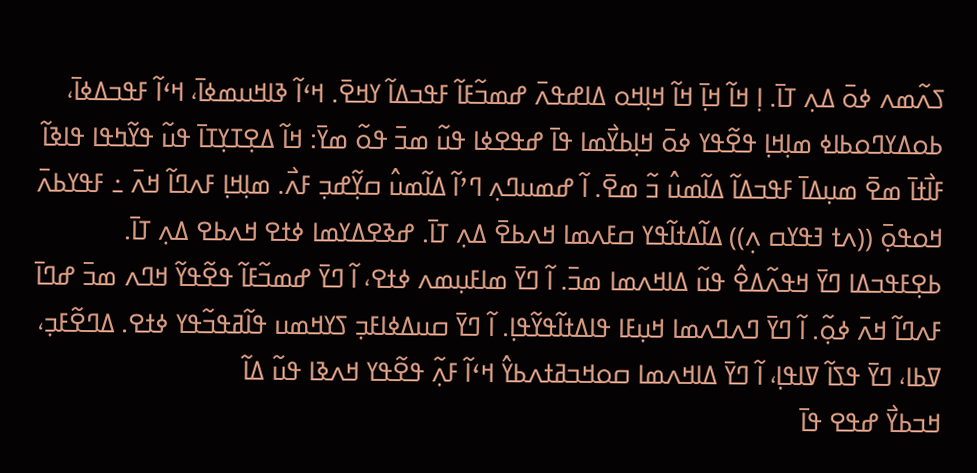ߖߍ߬ߘߍ ߦߋ߫ ߡߍ߲ ߠߊ߫. ߊ߲ ߞߊ߬ ߞߊ߲߫ ߞߊ߬ ߞߊ߲ߞߋ ߡߊߝߟߍ߫ ߝߘߏ߬ߓߊ߬ ߓߟߏߡߊ߬ ߌߞߐ߫. ߞߵߊ߬ ߢߊߞߎߘߦߊ߫، ߞߵߊ߬ ߓߟߏߡߦߊ߫، ߕߋߡߌߣߋߕߊߦ ߘߊ߲ߞߊ߲ ߟߐ߬ߟߌ ߦߋ߫ ߞߊ߲ߕߌ߯ߘߊ ߟߊ߫ ߝߟߐߦߊ ߟߎ߬ ߘߏ߫ ߟߋ߬ ߘߌ߫: ߞߊ߬ ߡߐ߲ߠߌ߲ߠߊ߫ ߟߎ߬ ߟߌ߬ߤߟߊ ߟߊߢߊ߬ ߓߊ߯ߙߊ߫ ߘߐ߫ ߘߎ߲ߡߊ߫ ߓߟߏߡߊ߬ ߡߊ߬ߘߎ߮ ߏ߬ ߘߐ߫. ߊ߬ ߝߘߎߣߍ߲ ߣߴߊ߬ ߡߊ߬ߘߎ߮ ߛߌ߲߬ߝߏ߲ ߓߍ߯. ߘߊ߲ߞߊ߲ ߓߍߣߊ߬ ߞߍ߫ ߸ ߓߟߌߕߍ߫ ߞߋߟߋ߲߫ ((ߍߙ ߔߟߌߛ ߍ߲)) ߡߊ߬ߡߙߊ߬ߟߌ ߛߓߍߘߊ ߞߍߕߐ߫ ߡߍ߲ ߠߊ߫. ߝߢߐߡߌߘߊ ߦߙߐ ߞߍߕߐ ߡߍ߲ ߠߊ߫. ߕߐ߲ߓߟߏߡߊ ߣߌ߫ ߞߟߍ߬ߡߐ߮ ߟߎ߬ ߡߊߞߍߘߊ ߘߏ߫. ߊ߬ ߣߌ߫ ߘߊߓߎ߲ߘߍ ߦߙߐ، ߊ߬ ߣߌ߫ ߝߘߏ߬ߓߊ߬ ߟߐ߬ߟߌ߬ ߞߣߍ ߘߏ߫ ߝߣߊ߫ ߓߍߣߊ߬ ߞߍ߫ ߦߋ߲߬. ߊ߬ ߣߌ߫ ߣߍߣߍߘߊ ߞߎ߲ߓߊ ߟߊߡߙߊ߬ߟߌ߬ߟߊ߲. ߊ߬ ߣߌ߫ ߛߎߡߦߊߓߏ߲ ߖߌߞߘߎ ߟߊ߬ߥߟߏ߬ߟߌ ߦߙߐ. ߡߣߐ߬ߓߏ߲، ߜߕߊ، ߣߌ߫ ߟߖߊ߬ ߜߊߟߊ߲، ߊ߬ ߣߌ߫ ߡߊߞߍߘߊ ߛߋߞߏߥߙߍߕߌ߮ ߞߵߊ߬ ߓߍ߲߬ ߟߐ߬ߟߌ ߞߍߢߊ ߟߎ߬ ߡߊ߬
ߞߏߕߌ߯ ߝߟߐ ߟߊ߫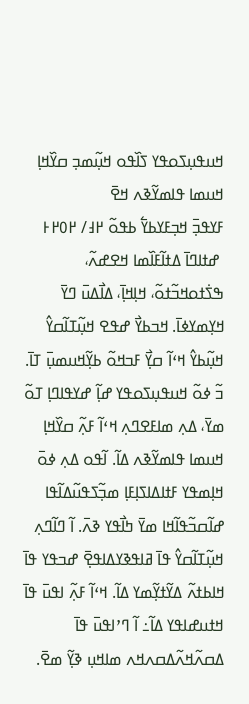ߞߎߟߎ߲ߖߋߟߌ ߖߊ߰ߟߋ ߞߎ߲߬ߘߏ߲ ߛߌ߰ߞߊ߲ ߞߎߘߊ ߟߊߘߌ߬ߢߍ ߞߐ߫
ߓߌߟߏ߲߫ ߞߏ߲ߓߌߕߌ߱ ߕߟߋ߬ ߂߃/ ߂߀߂߅
 ߝߙߊߣߊ߫ ߡߙߊ߬ߓߊ߰ߘߊ ߞߐߝߍ߬، ߒߖ߭ߙߋߞߏ߬ߙߋ߬، ߞߊ߲ߞߊ߲߫، ߡߊ߯ߡߎ߫ ߣߌ߫ ߞߌ߲ߘߌߦߊ߫. ߞߏߕߌ߯ ߝߟߐ ߞߎ߲߬ߠߊ߬ߛߌ߮ ߞߎ߲߬ߕߌ߮ ߞߵߊ߬ ߛߌ߲߯ ߓߏߞߋ߬ ߕߌ߲߬ߞߎߘߎ߲߫ ߠߊ߫. ߏ߬ ߦߋ߬ ߞߎߟߎ߲ߖߋߟߌ ߝߊ߲߬ ߝߌߟߊߣߊ߲ ߠߋ߬ ߘߌ߫، ߡߍ߲ ߘߊߓߐߣߍ߲ ߞߵߊ߬ ߓߍ߲߬ ߛߌ߰ߞߊ߲ ߞߎߘߊ ߟߊߘߌ߬ߢߍ ߡߊ߬. ߊ߬ߟߋ ߡߍ߲ ߦߋ߫ ߞߊ߲ߘߟߌ ߓߙߊߡߊߖߊ߲ߓߊ߲ ߘߏ߲߬ߖߟߎ߬ߡߊ߬ߟߊ ߝߊ߬ߛߏ߬ߟߊ߬ߞߊ ߘߌ߫ ߤߊ߯ߟߌ ߢߍ߫. ߊ߬ ߣߊ߬ߣߍ߲ ߞߎ߲߬ߠߊ߬ߛߌ߮ ߟߊ߫ ߥߊߟߢߌߡߊߟߐ߲߫ ߝߏߟߌ ߟߊ߫ ߞߊߕߙߍ߬ ߡߌ߬ߙߌ߲߬ߘߌ ߡߊ߬. ߞߵߊ߬ ߓߍ߲߬ ߊߟߎ߫ ߟߊ߫ ߞߙߎߝߊߟߌ ߡߊ߬߸ ߊ߬ ߣߴߊߟߎ߫ ߟߊ߫ ߡߛߍ߬ߞߍ߬ߡߛߍߞߍ ߘߊߞߎ߲ ߢߌ߲߬ ߘߐ߫.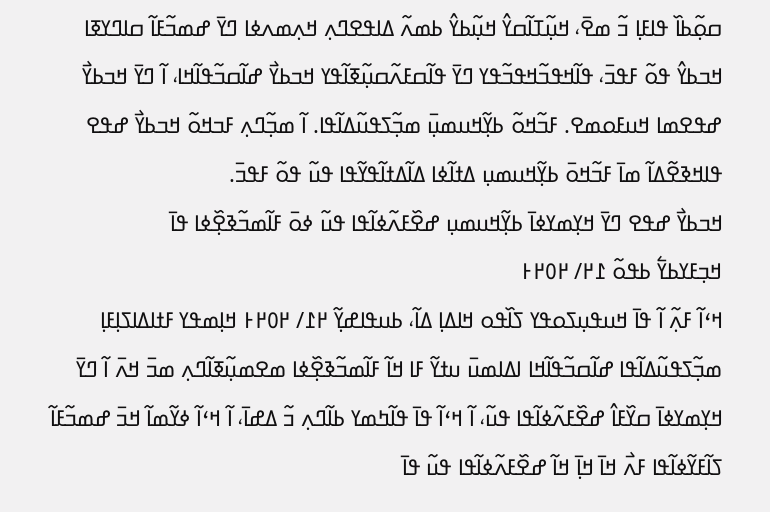ߛߋ߲߬ߕߊ߰ ߟߊߓߊ߲ ߏ߬ ߘߐ߫، ߞߎ߲߬ߠߊ߬ߛߌ߮ ߞߎ߲߬ߕߌ߮ ߕߘߍ߬ ߡߊߟߐߣߍ߲ ߞߍ߲ߘߍߦߊ ߣߌ߫ ߝߘߏ߬ߓߊ߬ ߛߊߣߌߧߊ ߞߏߕߌ߮ ߟߋ߬ ߓߟߏ߫، ߟߊ߬ߞߟߏ߬ߞߟߏ߬ߟߌ ߣߌ߫ ߟߊ߬ߛߓߍ߬ߛߎ߲߬ߧߊ߬ߟߌ ߞߏߕߌ߯ ߝߊ߬ߛߏ߬ߟߊ߬ߞߊ، ߊ߬ ߣߌ߫ ߞߏߕߌ߯ ߝߟߐߘߊ ߞߎߓߋߘߐ. ߓߏ߬ߞߋ߬ ߕߌ߲߬ߞߎߘߎ߲߫ ߘߏ߲߬ߖߟߎ߬ߡߊ߬ߟߊ. ߊ߬ ߘߏ߲߬ߣߍ߲ ߓߏߞߋ߬ ߞߏߕߌ߯ ߝߟߐ ߟߊߞߢߐ߬ߡߊ߬ ߘߊ߫ ߓߏ߬ߞߋ߫ ߕߌ߲߬ߞߎߘߎ߲ ߡߙߊ߬ߦߊ ߡߊ߬ߡߙߊ߬ߟߌ߬ߟߊ ߟߎ߬ ߟߋ߬ ߓߟߏ߫.
ߞߏߕߌ߯ ߝߟߐ ߣߌ߫ ߞߌ߲ߘߌߦߊ߫ ߕߌ߲߬ߞߎߘߎ߲ ߝߐ߰ߓߍ߬ߦߊ߬ߟߊ ߟߎ߬ ߦߋ߫ ߓߊ߬ߘߏ߬ߢߐ߲߰ߦߊ ߟߊ߫
ߞߏ߲ߓߌߕߌ߱ ߕߟߋ߬ ߁߂/ ߂߀߂߅
ߞߵߊ߬ ߓߍ߲߬ ߊ߬ ߟߊ߫ ߞߎߟߎ߲ߖߋߟߌ ߖߊ߰ߟߋ ߞߊߡߊ߲ ߡߊ߬، ߕߎߟߊߝߌ߲߬ ߂߁/ ߂߀߂߅ ߞߊ߲ߘߟߌ ߓߙߊߡߊߖߊ߲ߓߊ߲ ߘߏ߲߬ߖߟߎ߬ߡߊ߬ߟߊ ߝߊ߬ߛߏ߬ߟߊ߬ߞߊ ߊߡߊߘߎ߫ ߎߙߌ߬ ߓߊ ߞߊ߬ ߓߊ߬ߘߏ߬ߢߐ߲߰ߦߊ ߘߐߘߎ߲߬ߧߊ߬ߣߍ߲ ߘߏ߫ ߞߍ߫ ߊ߬ ߣߌ߫ ߞߌ߲ߘߌߦߊ߫ ߛߌ߰ߓߊ߮ ߝߐ߰ߓߍ߬ߦߊ߬ߟߊ ߟߎ߬، ߊ߬ ߞߵߊ߬ ߟߊ߫ ߟߊ߬ߤߘߌ ߕߊ߬ߣߍ߲ ߏ߬ ߡߝߊ߫، ߊ߬ ߞߵߊ߬ ߦߌ߬ߘߊ߬ ߞߏ߫ ߝߘߏ߬ߓߊ߬ ߖߊ߬ߓߌ߬ߦߊ߬ߟߊ ߓߍ߯ ߞߊ߫ ߞߊ߲߫ ߞߊ߬ ߝߐ߰ߓߍ߬ߦߊ߬ߟߊ ߟߎ߬ ߟߊ߫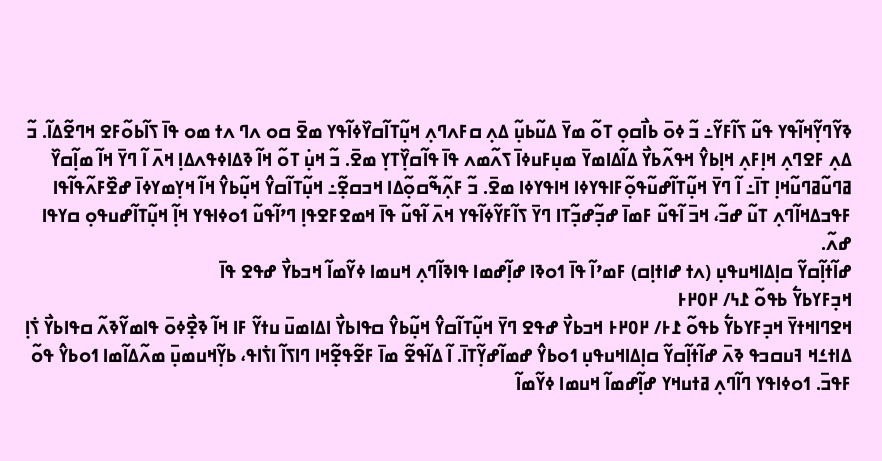ߢߌ߬ߣߌ߲߬ߞߊ߬ߟߌ ߟߎ߬ ߖߊ߬ߓߌ߬߸ ߏ߬ ߦߋ߫ ߕߊ߯ߛߋ߲ ߠߋ߬ ߘߌ߫ ߡߎ߬ߕߎ߲߬ ߡߍ߲ ߛߓߍߣߍ߲ ߞߎ߲߬ߠߊ߬ߛߌ߰ߦߊ߬ߟߌ ߘߐ߫ ߛߋ ߍߣ ߍߙ ߘߋ ߟߊ߫ ߖߊ߬ߕߋ߬ߓߐ ߞߣߐ߬ߡߊ߬. ߏ߬ ߡߍ߲ ߓߐߣߍ߲ ߞߊ߲ߓߍ߲ ߞߊ߲ߕߌ߮ ߞߟߍ߬ߕߌ߯ ߡߊ߬ߡߊߘߌ߫ ߘߎ߲ߓߎߦߊ߫ ߖߍ߬ߘߍ ߟߊ߫ ߟߊ߬ߛߌ߲߰ߠߌ߲ ߘߐ߫. ߏ߬ ߞߎ߲߭ ߠߋ߬ ߞߊ߬ ߢߡߊߦߟߍߡߊ߲ ߞߍ߫ ߊ߬ ߣߌ߫ ߞߊ߬ ߘߊ߲߬ߛߌ߰ ߥߣߎ߬ߥߣߎ߬ߞߊ߲ ߠߊ߫߸ ߊ߬ ߣߌ߫ ߞߎ߲߬ߠߊ߬ߝߎ߬ߟߋ߲߬ߓߊߟߌߦߊ ߞߊߟߌߦߊ ߘߐ߫. ߏ߬ ߓߍ߲߬ߒ߬ߛߋ߲߬ߡߊ ߞߏߛߐ߲߬߸ ߞߎ߲߬ߠߊ߬ߛߌ߮ ߞߎ߲߬ߕߌ߮ ߞߊ߬ ߞߌ߲ߘߌߦߊ߫ ߝߐ߰ߓߍ߬ߟߊ߬ߟߊ ߓߟߏߡߞߊ߬ߣߍ߲ ߠߎ߬ ߝߏ߬، ߞߏ߫ ߊ߬ߟߎ߬ ߓߘߊ߫ ߝߏ߲߬ߝߏ߲߬ߠߊ ߣߌ߫ ߖߊ߬ߓߌ߬ߦߊ߬ߟߌ ߞߍ߫ ߊ߬ߟߎ߬ ߟߊ߫ ߞߘߐߓߐߟߊ߲ ߣߴߊ߬ߟߎ߬ ߗߋߦߊߟߌ ߞߊ߲߬ ߞߎ߲߬ߠߊ߬ߝߎߟߋ߲ ߛߌߟߊ ߝߍ߬.
ߝߊ߬ߙߊ߲߬ߛߌ߬ ߛߊ߲ߡߊߞߎߟߎ߲ (ߍߙ ߝߊߙߊ߲ߛ) ߓߘߴߊ߬ ߟߊ߫ ߗߋߢߊ ߝߊ߲߬ߝߘߊ ߟߊߢߊ߬ߣߍ߲ ߞߎߘߊ ߦߌ߬ߘߊ߬ ߞߏߕߌ߯ ߝߟߐ ߟߊ߫
ߞߏ߲ߓߌߕߌ߱ ߕߟߋ߬ ߁߆/ ߂߀߂߅
ߞߐߣߊߞߙߌ߫ ߞߏ߲ߓߌߕߌ߱ ߕߟߋ߬ ߁߅/ ߂߀߂߅ ߞߏߕߌ߯ ߝߟߐ ߣߌ߫ ߞߎ߲߬ߠߊ߬ߛߌ߮ ߞߎ߲߬ߕߌ߮ ߛߟߊߕߌ߯ ߊߡߊߘߎ߫ ߎߙߌ߬ ߓߊ ߞߊ߬ ߢߐ߲߯ߦߋ߫ ߟߊߘߌ߬ߢߍ߬ ߛߟߊߕߌ߯ ߖ߭ߊ߲ ߡߊߙߑߞ ߔߎߛߏߟ ߢߍ߫ ߝߊ߬ߙߊ߲߬ߛߌ߬ ߛߊ߲ߡߊߞߎߟߎ߲ ߗߋߕߌ߮ ߝߘߊ߬ߝߌ߲߬ߠߊ߫. ߊ߬ ߡߊ߬ߟߐ߬ ߘߊ߫ ߓߐ߬ߟߐ߲߬ߞߊ ߣߊߖߊ߬ ߊߖ߭ߊߟ، ߕߌ߲߬ߞߎߘߎ߲߫ ߘߍ߬ߡߊ߬ߘߊ ߗߋߕߌ߮ ߟߋ߬ ߓߟߏ߫. ߗߋߦߊߟߌ ߣߊ߬ߣߍ߲ ߥߙߎߞߌ ߝߊ߲߬ߝߘߊ߬ ߞߎߘߊ ߦߌ߬ߘߊ߬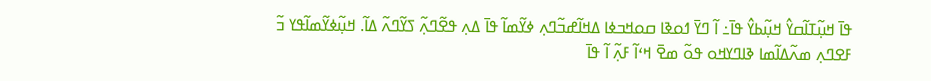ߟߊ߫ ߞߎ߲߬ߠߊ߬ߛߌ߮ ߞߎ߲߬ߕߌ߮ ߟߊ߫߸ ߊ߬ ߣߌ߫ ߗߋߢߊ ߛߋߞߏߦߊ ߡߞߊ߬ߝߏ߬ߣߍ߲ ߦߌ߬ߘߊ߬ ߟߊ߫ ߡߍ߲ ߟߐ߬ߣߍ߲߬ ߖߌ߬ߣߍ߬ ߡߊ߬. ߞߎ߲߬ߦߌ߬ߘߊ߬ߟߌ ߏ߬ ߓߐߣߍ߲ ߘߍ߬ߡߊ߬ߘߊ ߢߊߣߌߞߋ ߟߋ߬ ߘߐ߫ ߞߵߊ߬ ߓߍ߲߬ ߊ߬ ߟߊ߫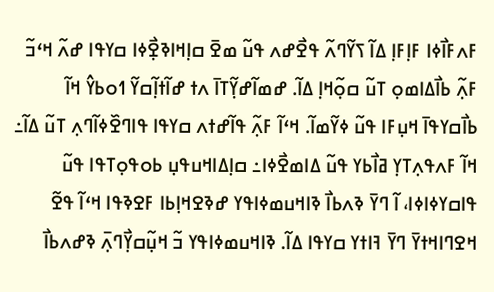ߓߍߓߊ߯ߦߊ ߓߊ߲ߓߊ߲ ߡߊ߬ ߖߌ߬ߣߍ߬ ߟߐ߯ߝߍ ߟߎ߬ ߘߐ߫ ߛߊ߲ߞߊߢߐ߲߯ߦߊ ߛߌߟߊ ߝߍ߬ ߞߵߏ߬ ߓߍ߲߬ ߕߊ߯ߡߊߘߋ߲ ߠߎ߬ ߛߋ߲߬ߞߊ߲ ߡߊ߬. ߝߘߊ߬ߝߌ߲߬ߠߊ߫ ߍߙ ߝߊ߬ߙߊ߲߬ߛߌ߬ ߗߋߕߌ߮ ߞߊ߬ ߕߊ߯ߛߌߟߊ߫ ߞߎ߲ߓߊ ߟߎ߬ ߦߌ߬ߘߊ߬. ߞߵߊ߬ ߓߍ߲߬ ߟߊ߬ߝߙߍ ߛߌߟߊ ߟߊߣߐ߰ߦߊ߬ߣߍ߲ ߠߎ߬ ߡߊ߬߸ ߞߊ߬ ߓߍߟߍ߲ߠߌ߲ ߥߊ߯ߕߌ ߟߎ߬ ߡߊߘߐ߯ߦߊ߸ ߛߊ߲ߡߊߞߎߟߎ߲ ߕߋߟߋ߲ߠߟߊ ߟߎ߬ ߟߊߛߌߦߊߦߊ، ߊ߬ ߣߌ߫ ߢߍߕߊ߯ ߢߊߞߎߘߦߊߟߌ ߝߢߐߞߊ߲ߕߊ ߓߐߢߟߊ ߞߵߊ߬ ߟߐ߬ ߞߐߣߊߞߙߌ߫ ߣߌ߫ ߔߊߙߌ ߛߌߟߊ ߡߊ߬. ߢߊߞߎߘߦߊߟߌ ߏ߬ ߞߎ߲߬ߛߌ߲߯ߣߍ߲߫ ߢߝߍߕߊ߯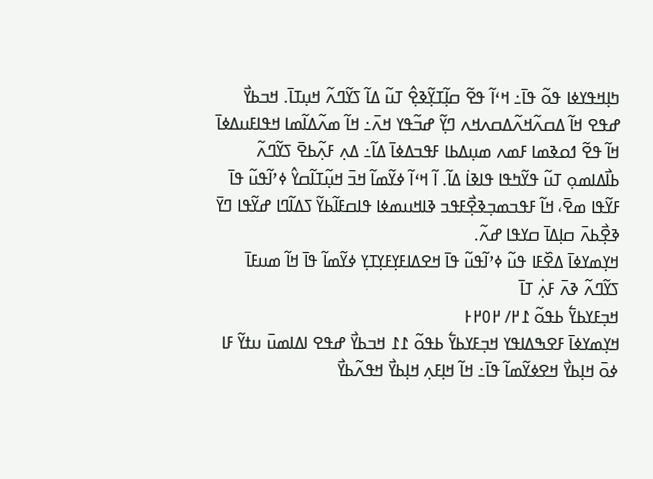ߤߊ߲ߞߟߌߦߊ ߟߋ߬ ߟߊ߫߸ ߞߵߊ߬ ߟߐ߬ ߛߊ߲߬ߠߌ߲߬ߢߐ߲߮ ߠߎ߬ ߡߊ߬ ߖߌ߬ߣߍ߬ ߞߎ߲ߠߊ߫. ߞߏߕߌ߯ ߝߟߐ ߞߊ߬ ߡߛߍ߬ߞߍ߬ߡߛߍߞߍ ߣߌ߲߬ ߝߏ߬ߟߌ ߞߍ߫߸ ߞߊ߬ ߘߍ߬ߡߊ߬ߘߊ ߞߟߊߓߎߡߦߊ߫ ߞߊ߬ ߟߐ߬ ߗߋߢߘߊ ߓߘߍ ߘߎ߲ߡߕߊ ߓߟߏߡߦߊ߫ ߡߊ߬߸ ߡߍ߲ ߓߍ߲߬ߕߐ߫ ߖߌ߬ߣߍ߬ ߕߊ߯ߡߊߘߋ߲ ߠߎ߬ ߟߌ߬ߤߟߊ ߟߊߢߊ߭ ߡߊ߬. ߊ߬ ߞߵߊ߬ ߦߌ߬ߘߊ߬ ߞߏ߫ ߞߎ߲߬ߠߊ߬ߛߌ߮ ߦߴߊ߬ߟߎ߬ ߟߊ߫ ߓߌ߬ߟߊ ߘߐ߫، ߞߊ߬ ߓߟߏߘߏ߲ߢߐ߲߯ߓߟߏ ߢߊߞߎߘߦߊ ߟߊߛߓߊ߬ߕߌ߬ ߖߡߊ߬ߣߊ ߝߌ߬ߟߊ ߣߌ߫ ߢߐ߲߯ߕߍ߫ ߛߊ߲ߡߊ߫ ߛߌߟߊ ߝߍ߬.
ߞߌ߲ߘߌߦߊ߫ ߡߐ߰ߓߊ ߟߎ߬ ߦߴߊ߬ߟߎ߬ ߟߊ߫ ߞߐߡߊߓߌ߲ߓߌ߲ߠߌ߲ ߦߌ߬ߘߊ߬ ߟߊ߫ ߞߊ߬ ߘߎߓߊ߫ ߖߌ߬ߣߍ߬ ߢߍ߫ ߓߍ߲߭ ߠߊ߫
ߞߏ߲ߓߌߕߌ߱ ߕߟߋ߬ ߁߂/ ߂߀߂߅
ߞߌ߲ߘߌߦߊ߫ ߓߐߒߡߊߟߌ ߞߏ߲ߓߌߕߌ߱ ߕߟߋ߬ ߁߁ ߞߏߕߌ߯ ߝߟߐ ߊߡߊߘߎ߫ ߎߙߌ߬ ߓߊ ߦߋ߫ ߞߊ߲ߕߌ߯ ߞߐߦߌ߬ߘߊ߬ ߟߊ߫߸ ߞߊ߬ ߞߊ߲ߓߍ߲ ߞߊ߲ߕߌ߯ ߞߟߍ߬ߕߌ߯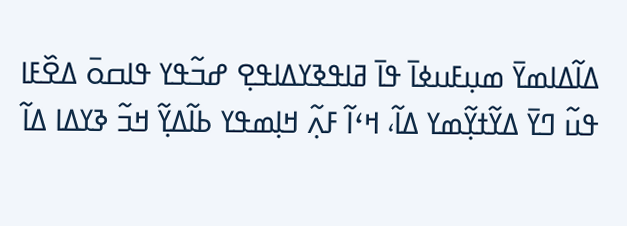ߡߊ߬ߡߊߘߌ߫ ߘߎ߲ߓߎߦߊ߫ ߟߊ߫ ߥߊߟߢߌߡߊߟߐ߲ ߝߏ߬ߟߌ ߟߊߛߋ߫ ߡߐ߰ߓߊ ߟߎ߬ ߣߌ߫ ߡߌ߬ߙߌ߲߬ߘߌ ߡߊ߬، ߞߵߊ߬ ߓߍ߲߬ ߞߊ߲ߘߟߌ ߕߊ߬ߡߌ߲߬ ߞߏ߬ ߢߌߡߊ ߡߊ߬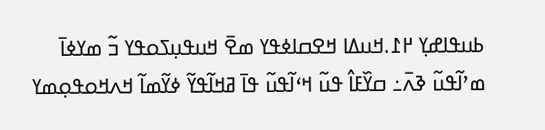ߕߎߟߊߝߌ߲ ߂߁.ߞߎߡߊ ߞߐߛߊߦߟߌ ߘߐ߫ ߞߎߟߎ߲ߖߋߟߌ ߏ߬ ߘߌߦߊ߫ ߘߴߊ߬ߟߎ߬ ߢߍ߫߸ ߛߌ߰ߓߊ߮ ߟߎ߬ ߞߵߊ߬ߟߎ߬ ߟߊ߫ ߥߞߊ߬ߟߌ߬ ߦߌ߬ߘߊ߬ ߞߍߞߋߟߋ߲ߘߌ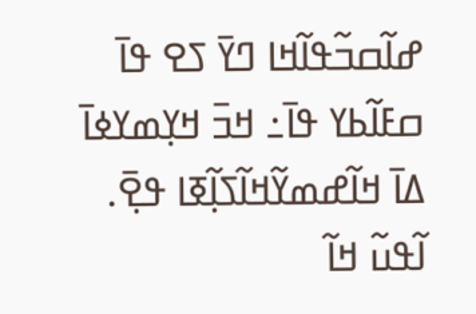ߝߊ߬ߛߏ߬ߟߊ߬ߞߊ ߣߌ߫ ߖߐ ߟߊ߫ ߛߓߊ߬ߕߌ ߟߊ߫߸ ߞߏ߫ ߞߌ߲ߘߌߦߊ߫ ߡߊ߫ ߞߊ߬ߝߘߌ߬ߞߊ߬ߖߊ߲߬ߧߊ ߟߐ߲߫.  ߊ߬ߟߎ߬ ߞߊ߬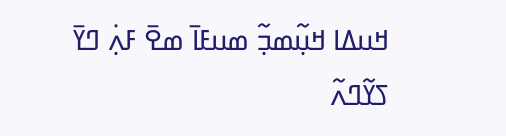ߞߎߡߊ ߞߎ߲߬ߘߏ߲߬ ߘߎߓߊ߫ ߘߐ߫ ߓߍ߲߭ ߣߌ߫ ߖߌ߬ߣߍ߬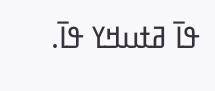ߟߊ߫ ߥߙߎߞߌ ߟߊ߫.